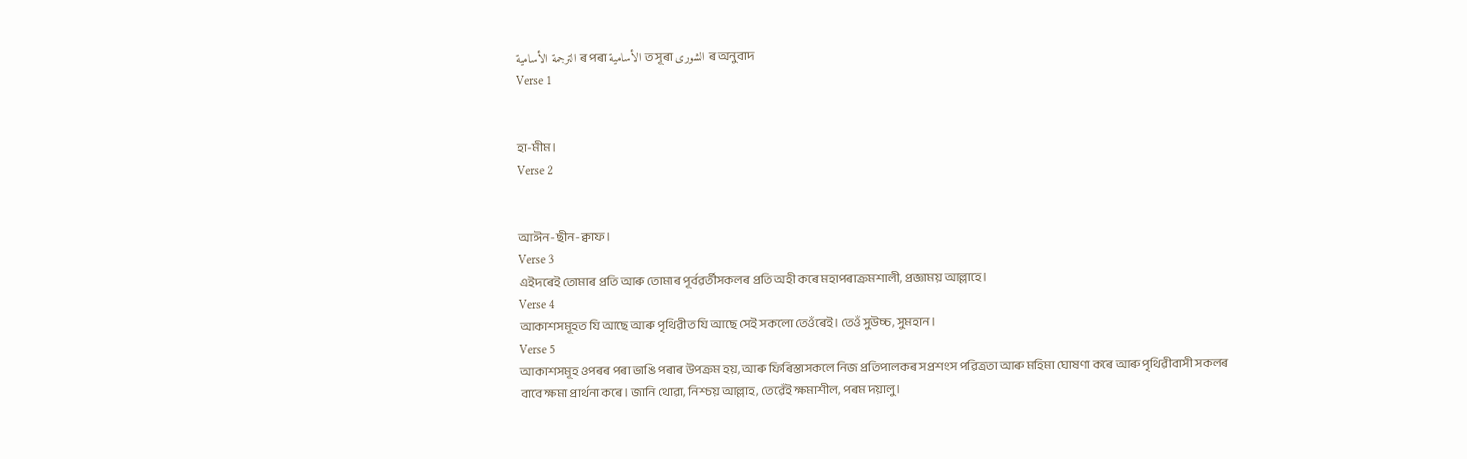الترجمة الأسامية ৰ পৰা الأسامية ত সূৰা الشورى ৰ অনুবাদ
Verse 1


হা-মীম।
Verse 2


আঈন-ছীন-ক্বাফ।
Verse 3
এইদৰেই তোমাৰ প্ৰতি আৰু তোমাৰ পূৰ্বৱৰ্তীসকলৰ প্ৰতি অহী কৰে মহাপৰাক্ৰমশালী, প্ৰজ্ঞাময় আল্লাহে।
Verse 4
আকাশসমূহত যি আছে আৰু পৃথিৱীত যি আছে সেই সকলো তেওঁৰেই। তেওঁ সুউচ্চ, সুমহান।
Verse 5
আকাশসমূহ ওপৰৰ পৰা ভাঙি পৰাৰ উপক্ৰম হয়, আৰু ফিৰিস্তাসকলে নিজ প্ৰতিপালকৰ সপ্ৰশংস পৱিত্ৰতা আৰু মহিমা ঘোষণা কৰে আৰু পৃথিৱীবাসী সকলৰ বাবে ক্ষমা প্ৰাৰ্থনা কৰে। জানি থোৱা, নিশ্চয় আল্লাহ, তেৱেঁই ক্ষমাশীল, পৰম দয়ালু।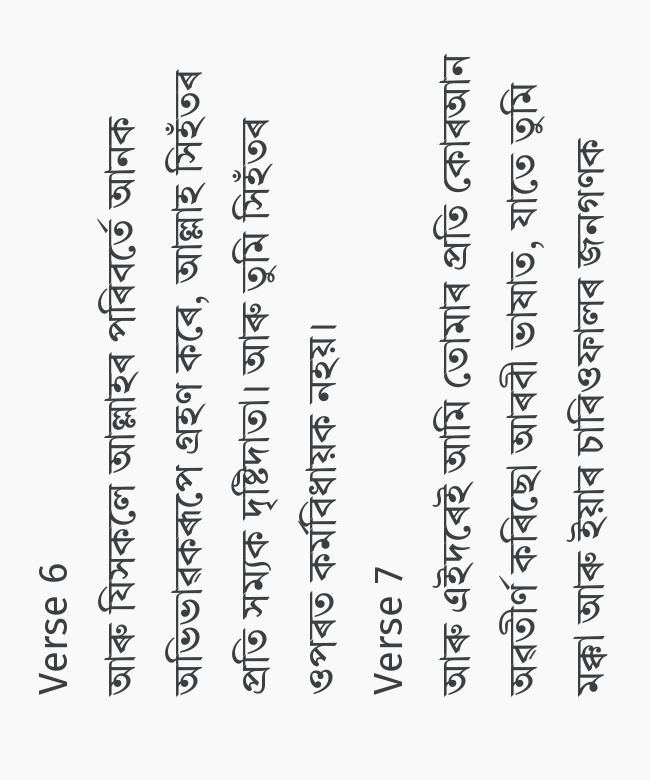Verse 6
আৰু যিসকলে আল্লাহৰ পৰিবৰ্তে আনক অভিভাৱকৰূপে গ্ৰহণ কৰে, আল্লাহ সিহঁতৰ প্ৰতি সম্যক দৃষ্টিদাতা। আৰু তুমি সিহঁতৰ ওপৰত কৰ্মবিধায়ক নহয়।
Verse 7
আৰু এইদৰেই আমি তোমাৰ প্ৰতি কোৰআন অৱতীৰ্ণ কৰিছো আৰবী ভাষাত, যাতে তুমি মক্কা আৰু ইয়াৰ চাৰিওফালৰ জনগণক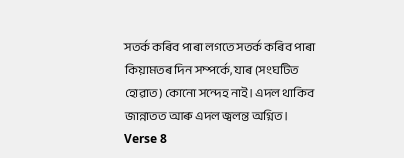সতৰ্ক কৰিব পাৰা লগতে সতৰ্ক কৰিব পাৰা কিয়ামতৰ দিন সম্পৰ্কে, যাৰ (সংঘটিত হোৱাত) কোনো সন্দেহ নাই। এদল থাকিব জান্নাতত আৰু এদল জ্বলন্ত অগ্নিত।
Verse 8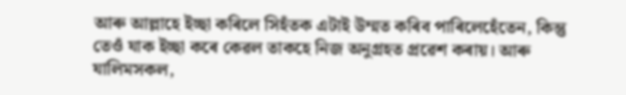আৰু আল্লাহে ইচ্ছা কৰিলে সিহঁতক এটাই উম্মত কৰিব পাৰিলেহেঁতেন, কিন্তু তেওঁ যাক ইচ্ছা কৰে কেৱল তাকহে নিজ অনুগ্ৰহত প্ৰৱেশ কৰায়। আৰু যালিমসকল,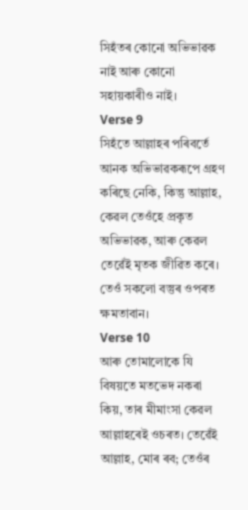সিহঁতৰ কোনো অভিভাৱক নাই আৰু কোনো সহায়কাৰীও নাই।
Verse 9
সিহঁতে আল্লাহৰ পৰিবৰ্তে আনক অভিভাৱকৰূপে গ্ৰহণ কৰিছে নেকি, কিন্তু আল্লাহ, কেৱল তেওঁহে প্ৰকৃত অভিভাৱক, আৰু কেৱল তেৱেঁই মৃতক জীৱিত কৰে। তেওঁ সকলো বস্তুৰ ওপৰত ক্ষমতাবান।
Verse 10
আৰু তোমালোকে যি বিষয়তে মতভেদ নকৰা কিয়, তাৰ মীমাংসা কেৱল আল্লাহৰেই ওচৰত। তেৱেঁই আল্লাহ, মোৰ ৰব; তেওঁৰ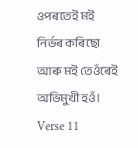ওপৰতেই মই নিৰ্ভৰ কৰিছো আৰু মই তেওঁৰেই অভিমুখী হওঁ।
Verse 11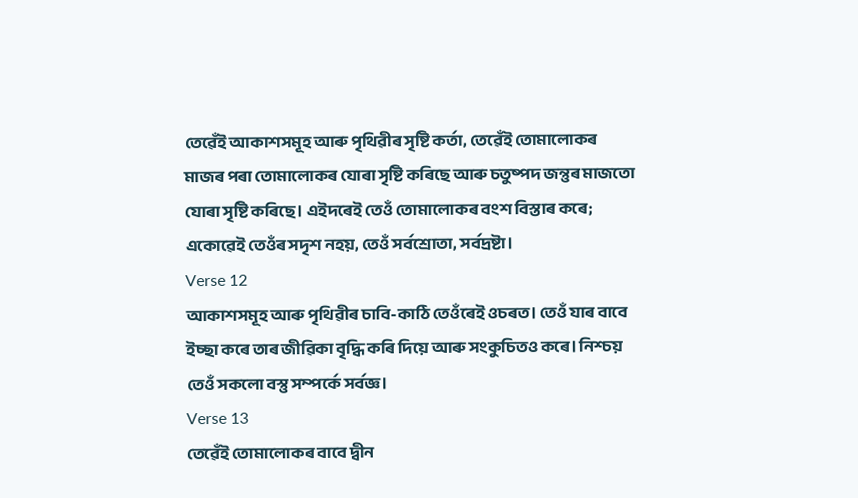তেৱেঁই আকাশসমূহ আৰু পৃথিৱীৰ সৃষ্টি কৰ্তা, তেৱেঁই তোমালোকৰ মাজৰ পৰা তোমালোকৰ যোৰা সৃষ্টি কৰিছে আৰু চতুষ্পদ জন্তুৰ মাজতো যোৰা সৃষ্টি কৰিছে। এইদৰেই তেওঁ তোমালোকৰ বংশ বিস্তাৰ কৰে; একোৱেই তেওঁৰ সদৃশ নহয়, তেওঁ সৰ্বশ্ৰোতা, সৰ্বদ্ৰষ্টা।
Verse 12
আকাশসমূহ আৰু পৃথিৱীৰ চাবি-কাঠি তেওঁৰেই ওচৰত। তেওঁ যাৰ বাবে ইচ্ছা কৰে তাৰ জীৱিকা বৃদ্ধি কৰি দিয়ে আৰু সংকুচিতও কৰে। নিশ্চয় তেওঁ সকলো বস্তু সম্পৰ্কে সৰ্বজ্ঞ।
Verse 13
তেৱেঁই তোমালোকৰ বাবে দ্বীন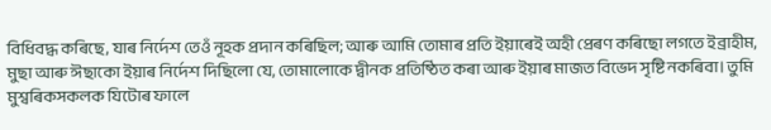বিধিবদ্ধ কৰিছে, যাৰ নিৰ্দেশ তেওঁ নূহক প্ৰদান কৰিছিল; আৰু আমি তোমাৰ প্ৰতি ইয়াৰেই অহী প্ৰেৰণ কৰিছো লগতে ইব্ৰাহীম, মুছা আৰু ঈছাকো ইয়াৰ নিৰ্দেশ দিছিলো যে, তোমালোকে দ্বীনক প্ৰতিষ্ঠিত কৰা আৰু ইয়াৰ মাজত বিভেদ সৃষ্টি নকৰিবা। তুমি মুশ্বৰিকসকলক যিটোৰ ফালে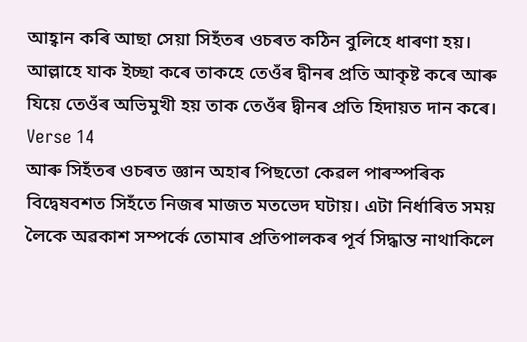আহ্বান কৰি আছা সেয়া সিহঁতৰ ওচৰত কঠিন বুলিহে ধাৰণা হয়। আল্লাহে যাক ইচ্ছা কৰে তাকহে তেওঁৰ দ্বীনৰ প্ৰতি আকৃষ্ট কৰে আৰু যিয়ে তেওঁৰ অভিমুখী হয় তাক তেওঁৰ দ্বীনৰ প্ৰতি হিদায়ত দান কৰে।
Verse 14
আৰু সিহঁতৰ ওচৰত জ্ঞান অহাৰ পিছতো কেৱল পাৰস্পৰিক বিদ্বেষবশত সিহঁতে নিজৰ মাজত মতভেদ ঘটায়। এটা নিৰ্ধাৰিত সময় লৈকে অৱকাশ সম্পৰ্কে তোমাৰ প্ৰতিপালকৰ পূৰ্ব সিদ্ধান্ত নাথাকিলে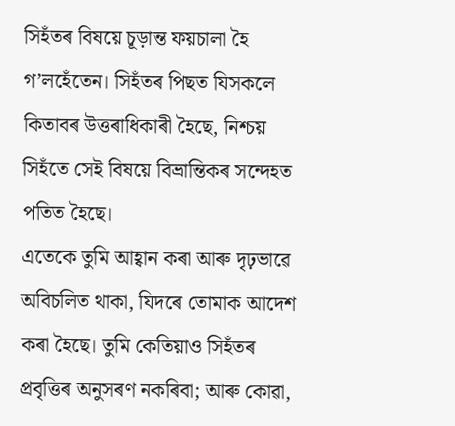সিহঁতৰ বিষয়ে চূড়ান্ত ফয়চালা হৈ গ’লহেঁতেন। সিহঁতৰ পিছত যিসকলে কিতাবৰ উত্তৰাধিকাৰী হৈছে, নিশ্চয় সিহঁতে সেই বিষয়ে বিভ্ৰান্তিকৰ সন্দেহত পতিত হৈছে।
এতেকে তুমি আহ্বান কৰা আৰু দৃঢ়ভাৱে অবিচলিত থাকা, যিদৰে তোমাক আদেশ কৰা হৈছে। তুমি কেতিয়াও সিহঁতৰ প্ৰবৃত্তিৰ অনুসৰণ নকৰিবা; আৰু কোৱা,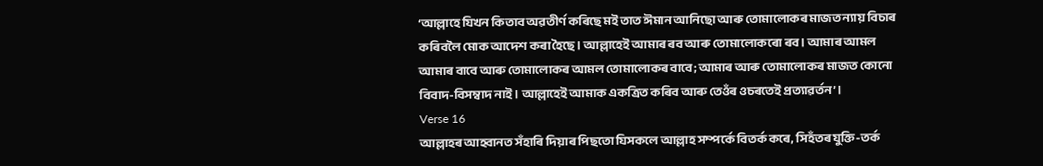‘আল্লাহে যিখন কিতাব অৱতীৰ্ণ কৰিছে মই তাত ঈমান আনিছো আৰু তোমালোকৰ মাজত ন্যায় বিচাৰ কৰিবলৈ মোক আদেশ কৰা হৈছে। আল্লাহেই আমাৰ ৰব আৰু তোমালোকৰো ৰব। আমাৰ আমল আমাৰ বাবে আৰু তোমালোকৰ আমল তোমালোকৰ বাবে; আমাৰ আৰু তোমালোকৰ মাজত কোনো বিবাদ-বিসম্বাদ নাই। আল্লাহেই আমাক একত্ৰিত কৰিব আৰু তেওঁৰ ওচৰতেই প্ৰত্যাৱৰ্তন’।
Verse 16
আল্লাহৰ আহ্বানত সঁহাৰি দিয়াৰ পিছতো যিসকলে আল্লাহ সম্পৰ্কে বিতৰ্ক কৰে, সিহঁতৰ যুক্তি-তৰ্ক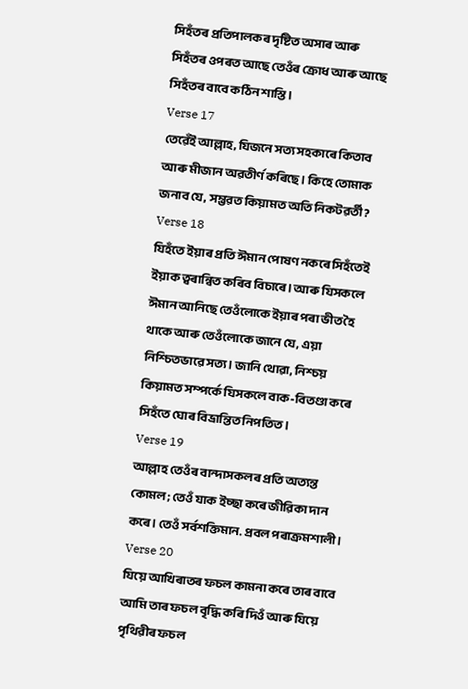সিহঁতৰ প্ৰতিপালকৰ দৃষ্টিত অসাৰ আৰু সিহঁতৰ ওপৰত আছে তেওঁৰ ক্ৰোধ আৰু আছে সিহঁতৰ বাবে কঠিন শাস্তি।
Verse 17
তেৱেঁই আল্লাহ, যিজনে সত্য সহকাৰে কিতাব আৰু মীজান অৱতীৰ্ণ কৰিছে। কিহে তোমাক জনাব যে, সম্ভৱত কিয়ামত অতি নিকটৱৰ্তী?
Verse 18
যিহঁতে ইয়াৰ প্ৰতি ঈমান পোষণ নকৰে সিহঁতেই ইয়াক ত্বৰান্বিত কৰিব বিচাৰে। আৰু যিসকলে ঈমান আনিছে তেওঁলোকে ইয়াৰ পৰা ভীত হৈ থাকে আৰু তেওঁলোকে জানে যে, এয়া নিশ্চিতভাৱে সত্য। জানি থোৱা, নিশ্চয় কিয়ামত সম্পৰ্কে যিসকলে বাক-বিতণ্ডা কৰে সিহঁতে ঘোৰ বিভ্ৰান্তিত নিপতিত।
Verse 19
আল্লাহ তেওঁৰ বান্দাসকলৰ প্ৰতি অত্যন্ত কোমল; তেওঁ যাক ইচ্ছা কৰে জীৱিকা দান কৰে। তেওঁ সৰ্বশক্তিমান. প্ৰবল পৰাক্ৰমশালী।
Verse 20
যিয়ে আখিৰাতৰ ফচল কামনা কৰে তাৰ বাবে আমি তাৰ ফচল বৃদ্ধি কৰি দিওঁ আৰু যিয়ে পৃথিৱীৰ ফচল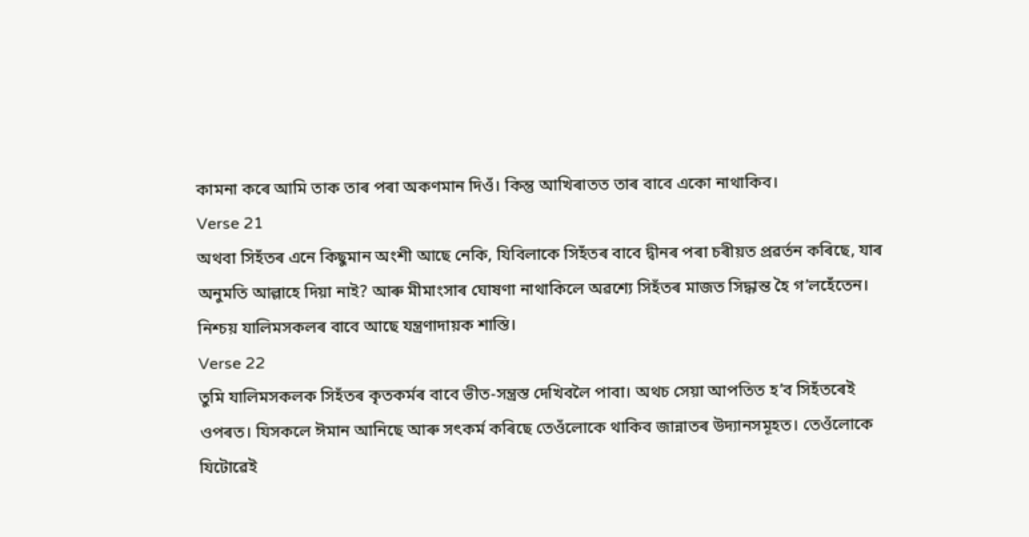কামনা কৰে আমি তাক তাৰ পৰা অকণমান দিওঁ। কিন্তু আখিৰাতত তাৰ বাবে একো নাথাকিব।
Verse 21
অথবা সিহঁতৰ এনে কিছুমান অংশী আছে নেকি, যিবিলাকে সিহঁতৰ বাবে দ্বীনৰ পৰা চৰীয়ত প্ৰৱৰ্তন কৰিছে, যাৰ অনুমতি আল্লাহে দিয়া নাই? আৰু মীমাংসাৰ ঘোষণা নাথাকিলে অৱশ্যে সিহঁতৰ মাজত সিদ্ধান্ত হৈ গ’লহেঁতেন। নিশ্চয় যালিমসকলৰ বাবে আছে যন্ত্ৰণাদায়ক শাস্তি।
Verse 22
তুমি যালিমসকলক সিহঁতৰ কৃতকৰ্মৰ বাবে ভীত-সন্ত্ৰস্ত দেখিবলৈ পাবা। অথচ সেয়া আপতিত হ’ব সিহঁতৰেই ওপৰত। যিসকলে ঈমান আনিছে আৰু সৎকৰ্ম কৰিছে তেওঁলোকে থাকিব জান্নাতৰ উদ্যানসমূহত। তেওঁলোকে যিটোৱেই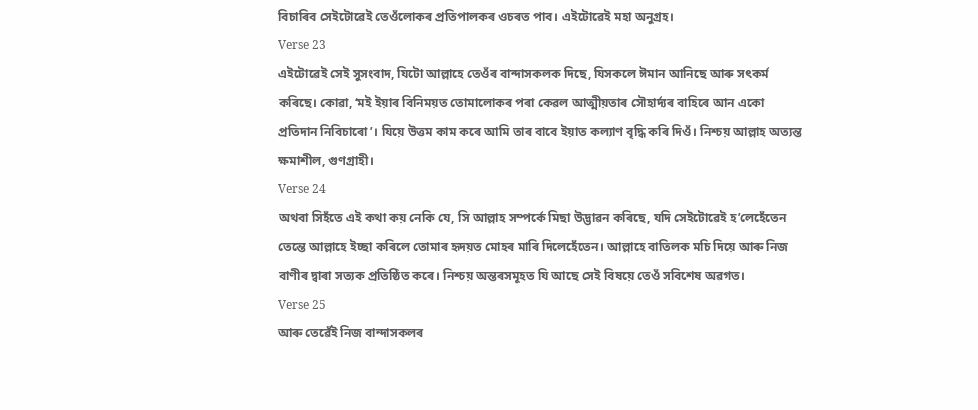বিচাৰিব সেইটোৱেই তেওঁলোকৰ প্ৰতিপালকৰ ওচৰত পাব। এইটোৱেই মহা অনুগ্ৰহ।
Verse 23
এইটোৱেই সেই সুসংবাদ, যিটো আল্লাহে তেওঁৰ বান্দাসকলক দিছে, যিসকলে ঈমান আনিছে আৰু সৎকৰ্ম কৰিছে। কোৱা, ‘মই ইয়াৰ বিনিময়ত তোমালোকৰ পৰা কেৱল আত্মীয়তাৰ সৌহাৰ্দ্যৰ বাহিৰে আন একো প্ৰতিদান নিবিচাৰো’। যিয়ে উত্তম কাম কৰে আমি তাৰ বাবে ইয়াত কল্যাণ বৃদ্ধি কৰি দিওঁ। নিশ্চয় আল্লাহ অত্যন্ত ক্ষমাশীল, গুণগ্ৰাহী।
Verse 24
অথবা সিহঁতে এই কথা কয় নেকি যে, সি আল্লাহ সম্পৰ্কে মিছা উদ্ভাৱন কৰিছে, যদি সেইটোৱেই হ’লেহেঁতেন তেন্তে আল্লাহে ইচ্ছা কৰিলে তোমাৰ হৃদয়ত মোহৰ মাৰি দিলেহেঁতেন। আল্লাহে বাতিলক মচি দিয়ে আৰু নিজ বাণীৰ দ্বাৰা সত্যক প্ৰতিষ্ঠিত কৰে। নিশ্চয় অন্তৰসমূহত যি আছে সেই বিষয়ে তেওঁ সবিশেষ অৱগত।
Verse 25
আৰু তেৱেঁই নিজ বান্দাসকলৰ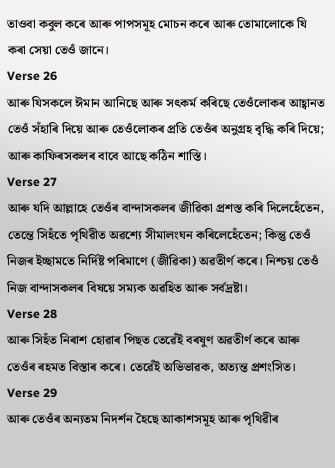তাওবা কবুল কৰে আৰু পাপসমূহ মোচন কৰে আৰু তোমালোকে যি কৰা সেয়া তেওঁ জানে।
Verse 26
আৰু যিসকলে ঈমান আনিছে আৰু সৎকৰ্ম কৰিছে তেওঁলোকৰ আহ্বানত তেওঁ সঁহাৰি দিয়ে আৰু তেওঁলোকৰ প্ৰতি তেওঁৰ অনুগ্ৰহ বৃদ্ধি কৰি দিয়ে; আৰু কাফিৰসকলৰ বাবে আছে কঠিন শাস্তি।
Verse 27
আৰু যদি আল্লাহে তেওঁৰ বান্দাসকলৰ জীৱিকা প্ৰশস্ত কৰি দিলেহেঁতেন, তেন্তে সিহঁতে পৃথিৱীত অৱশ্যে সীমালংঘন কৰিলেহেঁতেন; কিন্তু তেওঁ নিজৰ ইচ্ছামতে নিৰ্দিষ্ট পৰিমাণে (জীৱিকা) অৱতীৰ্ণ কৰে। নিশ্চয় তেওঁ নিজ বান্দাসকলৰ বিষয়ে সম্যক অৱহিত আৰু সৰ্বদ্ৰষ্টা।
Verse 28
আৰু সিহঁত নিৰাশ হোৱাৰ পিছত তেৱেঁই বৰষুণ অৱতীৰ্ণ কৰে আৰু তেওঁৰ ৰহমত বিস্তাৰ কৰে। তেৱেঁই অভিভাৱক, অত্যন্ত প্ৰশংসিত।
Verse 29
আৰু তেওঁৰ অন্যতম নিদৰ্শন হৈছে আকাশসমূহ আৰু পৃথিৱীৰ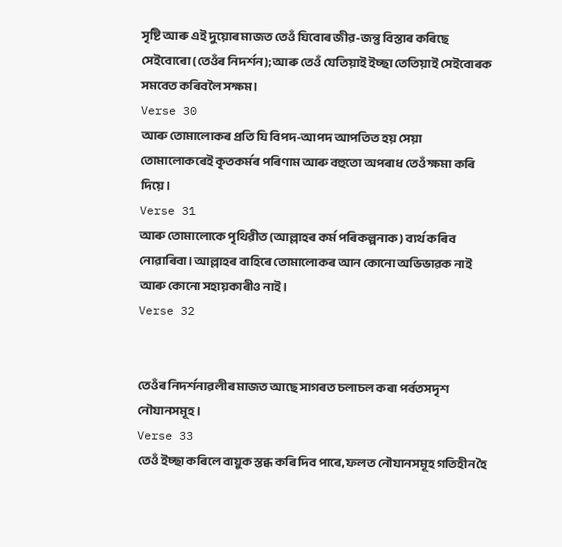সৃষ্টি আৰু এই দুয়োৰ মাজত তেওঁ যিবোৰ জীৱ-জন্তু বিস্তাৰ কৰিছে সেইবোৰো (তেওঁৰ নিদৰ্শন); আৰু তেওঁ যেতিয়াই ইচ্ছা তেতিয়াই সেইবোৰক সমবেত কৰিবলৈ সক্ষম।
Verse 30
আৰু তোমালোকৰ প্ৰতি যি বিপদ-আপদ আপতিত হয় সেয়া তোমালোকৰেই কৃতকৰ্মৰ পৰিণাম আৰু বহুতো অপৰাধ তেওঁ ক্ষমা কৰি দিয়ে।
Verse 31
আৰু তোমালোকে পৃথিৱীত (আল্লাহৰ কৰ্ম পৰিকল্পনাক) ব্যৰ্থ কৰিব নোৱাৰিবা। আল্লাহৰ বাহিৰে তোমালোকৰ আন কোনো অভিভাৱক নাই আৰু কোনো সহায়কাৰীও নাই।
Verse 32


তেওঁৰ নিদৰ্শনাৱলীৰ মাজত আছে সাগৰত চলাচল কৰা পৰ্বতসদৃশ নৌযানসমূহ।
Verse 33
তেওঁ ইচ্ছা কৰিলে বায়ুক স্তব্ধ কৰি দিব পাৰে, ফলত নৌযানসমূহ গতিহীন হৈ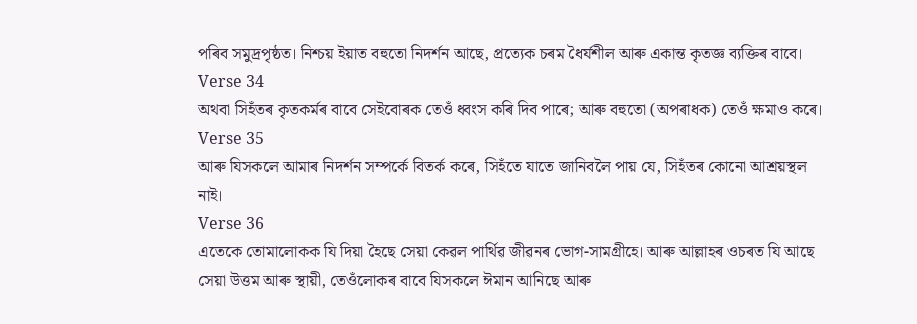পৰিব সমুদ্ৰপৃষ্ঠত। নিশ্চয় ইয়াত বহুতো নিদৰ্শন আছে, প্ৰত্যেক চৰম ধৈৰ্যশীল আৰু একান্ত কৃতজ্ঞ ব্যক্তিৰ বাবে।
Verse 34
অথবা সিহঁতৰ কৃতকৰ্মৰ বাবে সেইবোৰক তেওঁ ধ্বংস কৰি দিব পাৰে; আৰু বহুতো (অপৰাধক) তেওঁ ক্ষমাও কৰে।
Verse 35
আৰু যিসকলে আমাৰ নিদৰ্শন সম্পৰ্কে বিতৰ্ক কৰে, সিহঁতে যাতে জানিবলৈ পায় যে, সিহঁতৰ কোনো আশ্ৰয়স্থল নাই।
Verse 36
এতেকে তোমালোকক যি দিয়া হৈছে সেয়া কেৱল পাৰ্থিৱ জীৱনৰ ভোগ-সামগ্ৰীহে। আৰু আল্লাহৰ ওচৰত যি আছে সেয়া উত্তম আৰু স্থায়ী, তেওঁলোকৰ বাবে যিসকলে ঈমান আনিছে আৰু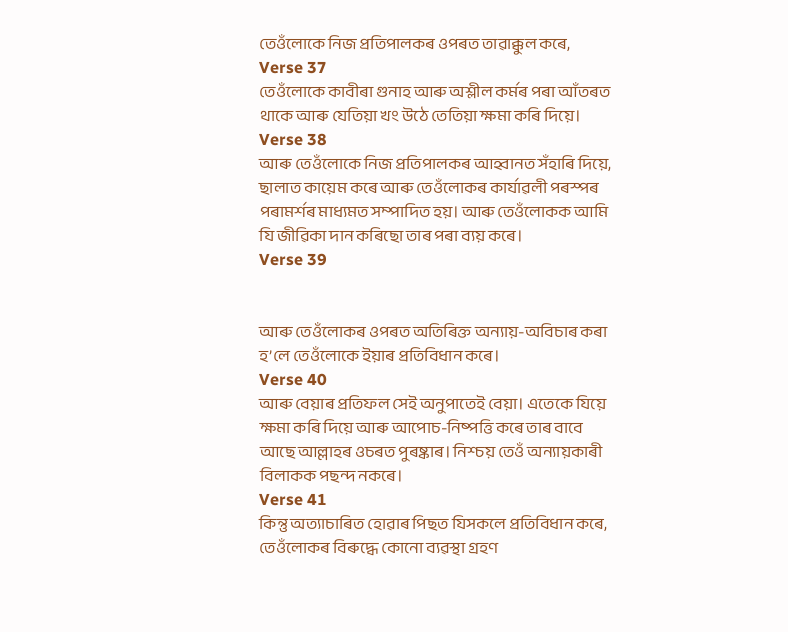তেওঁলোকে নিজ প্ৰতিপালকৰ ওপৰত তাৱাক্কুল কৰে,
Verse 37
তেওঁলোকে কাবীৰা গুনাহ আৰু অশ্লীল কৰ্মৰ পৰা আঁতৰত থাকে আৰু যেতিয়া খং উঠে তেতিয়া ক্ষমা কৰি দিয়ে।
Verse 38
আৰু তেওঁলোকে নিজ প্ৰতিপালকৰ আহ্বানত সঁহাৰি দিয়ে, ছালাত কায়েম কৰে আৰু তেওঁলোকৰ কাৰ্যাৱলী পৰস্পৰ পৰামৰ্শৰ মাধ্যমত সম্পাদিত হয়। আৰু তেওঁলোকক আমি যি জীৱিকা দান কৰিছো তাৰ পৰা ব্যয় কৰে।
Verse 39


আৰু তেওঁলোকৰ ওপৰত অতিৰিক্ত অন্যায়-অবিচাৰ কৰা হ’লে তেওঁলোকে ইয়াৰ প্ৰতিবিধান কৰে।
Verse 40
আৰু বেয়াৰ প্ৰতিফল সেই অনুপাতেই বেয়া। এতেকে যিয়ে ক্ষমা কৰি দিয়ে আৰু আপোচ-নিষ্পত্তি কৰে তাৰ বাবে আছে আল্লাহৰ ওচৰত পুৰষ্কাৰ। নিশ্চয় তেওঁ অন্যায়কাৰী বিলাকক পছন্দ নকৰে।
Verse 41
কিন্তু অত্যাচাৰিত হোৱাৰ পিছত যিসকলে প্ৰতিবিধান কৰে, তেওঁলোকৰ বিৰুদ্ধে কোনো ব্যৱস্থা গ্ৰহণ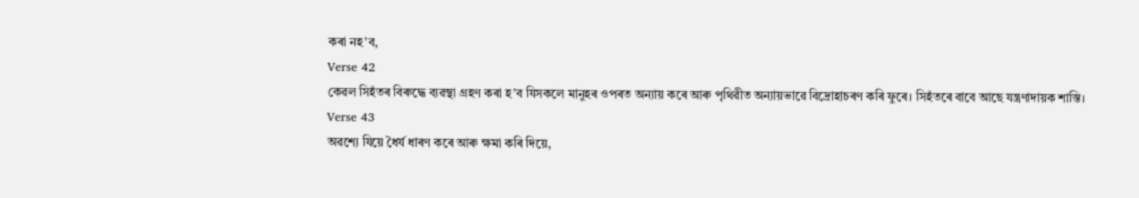কৰা নহ’ব,
Verse 42
কেৱল সিহঁতৰ বিৰুদ্ধে ব্যৱস্থা গ্ৰহণ কৰা হ’ব যিসকলে মানুহৰ ওপৰত অন্যায় কৰে আৰু পৃথিৱীত অন্যায়ভাৱে বিদ্ৰোহাচৰণ কৰি ফুৰে। সিহঁতৰে বাবে আছে যন্ত্ৰণাদায়ক শাস্তি।
Verse 43
অৱশ্যে যিয়ে ধৈৰ্য ধাৰণ কৰে আৰু ক্ষমা কৰি দিয়ে,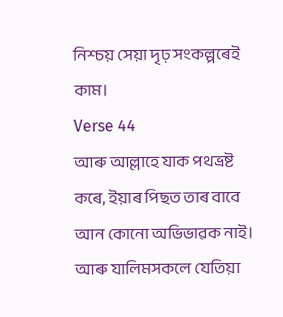নিশ্চয় সেয়া দৃঢ় সংকল্পৰেই কাম।
Verse 44
আৰু আল্লাহে যাক পথভ্ৰষ্ট কৰে, ইয়াৰ পিছত তাৰ বাবে আন কোনো অভিভাৱক নাই। আৰু যালিমসকলে যেতিয়া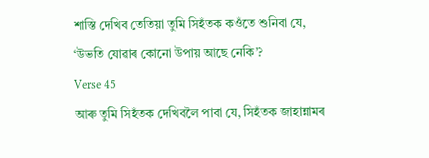শাস্তি দেখিব তেতিয়া তুমি সিহঁতক কওঁতে শুনিবা যে, ‘উভতি যোৱাৰ কোনো উপায় আছে নেকি’?
Verse 45
আৰু তুমি সিহঁতক দেখিবলৈ পাবা যে, সিহঁতক জাহান্নামৰ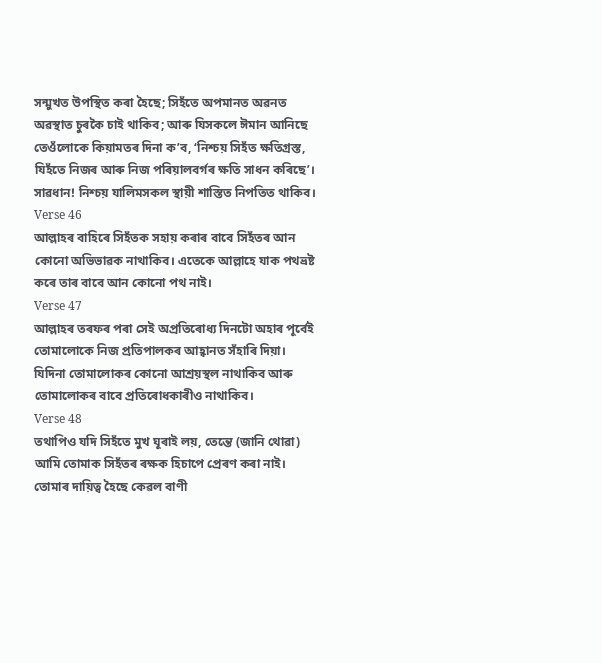সন্মুখত উপস্থিত কৰা হৈছে; সিহঁতে অপমানত অৱনত অৱস্থাত চুৰকৈ চাই থাকিব; আৰু যিসকলে ঈমান আনিছে তেওঁলোকে কিয়ামতৰ দিনা ক’ব, ‘নিশ্চয় সিহঁত ক্ষতিগ্ৰস্ত, যিহঁতে নিজৰ আৰু নিজ পৰিয়ালবৰ্গৰ ক্ষতি সাধন কৰিছে’। সাৱধান! নিশ্চয় যালিমসকল স্থায়ী শাস্তিত নিপতিত থাকিব।
Verse 46
আল্লাহৰ বাহিৰে সিহঁতক সহায় কৰাৰ বাবে সিহঁতৰ আন কোনো অভিভাৱক নাথাকিব। এতেকে আল্লাহে যাক পথভ্ৰষ্ট কৰে তাৰ বাবে আন কোনো পথ নাই।
Verse 47
আল্লাহৰ তৰফৰ পৰা সেই অপ্ৰতিৰোধ্য দিনটো অহাৰ পূৰ্বেই তোমালোকে নিজ প্ৰতিপালকৰ আহ্বানত সঁহাৰি দিয়া। যিদিনা তোমালোকৰ কোনো আশ্ৰয়স্থল নাথাকিব আৰু তোমালোকৰ বাবে প্ৰতিৰোধকাৰীও নাথাকিব।
Verse 48
তথাপিও যদি সিহঁতে মুখ ঘূৰাই লয়, তেন্তে (জানি থোৱা) আমি তোমাক সিহঁতৰ ৰক্ষক হিচাপে প্ৰেৰণ কৰা নাই। তোমাৰ দায়িত্ব হৈছে কেৱল বাণী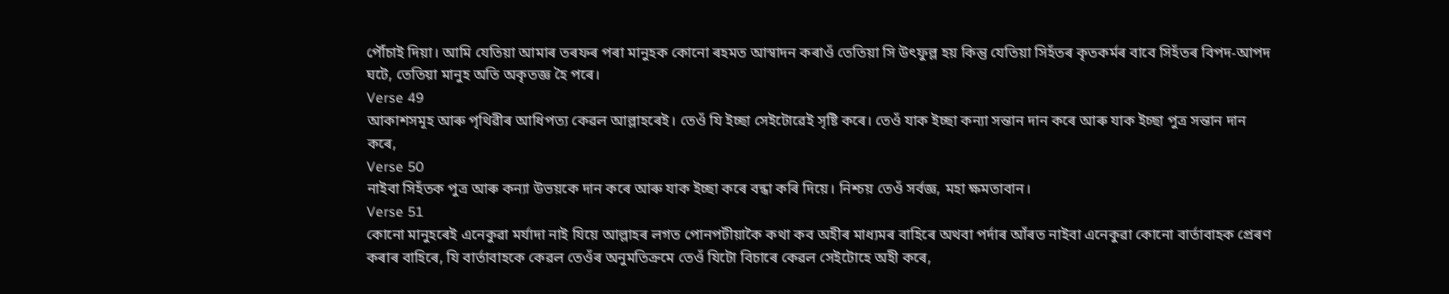পৌঁচাই দিয়া। আমি যেতিয়া আমাৰ তৰফৰ পৰা মানুহক কোনো ৰহমত আস্বাদন কৰাওঁ তেতিয়া সি উৎফুল্ল হয় কিন্তু যেতিয়া সিহঁতৰ কৃতকৰ্মৰ বাবে সিহঁতৰ বিপদ-আপদ ঘটে, তেতিয়া মানুহ অতি অকৃতজ্ঞ হৈ পৰে।
Verse 49
আকাশসমূহ আৰু পৃথিৱীৰ আধিপত্য কেৱল আল্লাহৰেই। তেওঁ যি ইচ্ছা সেইটোৱেই সৃষ্টি কৰে। তেওঁ যাক ইচ্ছা কন্যা সন্তান দান কৰে আৰু যাক ইচ্ছা পুত্ৰ সন্তান দান কৰে,
Verse 50
নাইবা সিহঁতক পুত্ৰ আৰু কন্যা উভয়কে দান কৰে আৰু যাক ইচ্ছা কৰে বন্ধা কৰি দিয়ে। নিশ্চয় তেওঁ সৰ্বজ্ঞ, মহা ক্ষমতাবান।
Verse 51
কোনো মানুহৰেই এনেকুৱা মৰ্যাদা নাই যিয়ে আল্লাহৰ লগত পোনপটীয়াকৈ কথা কব অহীৰ মাধ্যমৰ বাহিৰে অথবা পৰ্দাৰ আঁৰত নাইবা এনেকুৱা কোনো বাৰ্তাবাহক প্ৰেৰণ কৰাৰ বাহিৰে, যি বাৰ্তাবাহকে কেৱল তেওঁৰ অনুমতিক্ৰমে তেওঁ যিটো বিচাৰে কেৱল সেইটোহে অহী কৰে,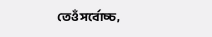তেওঁ সৰ্বোচ্চ,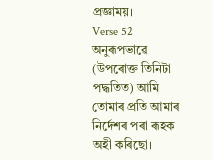প্ৰজ্ঞাময়।
Verse 52
অনুৰূপভাৱে (উপৰোক্ত তিনিটা পদ্ধতিত) আমি তোমাৰ প্ৰতি আমাৰ নিৰ্দেশৰ পৰা ৰূহক অহী কৰিছো।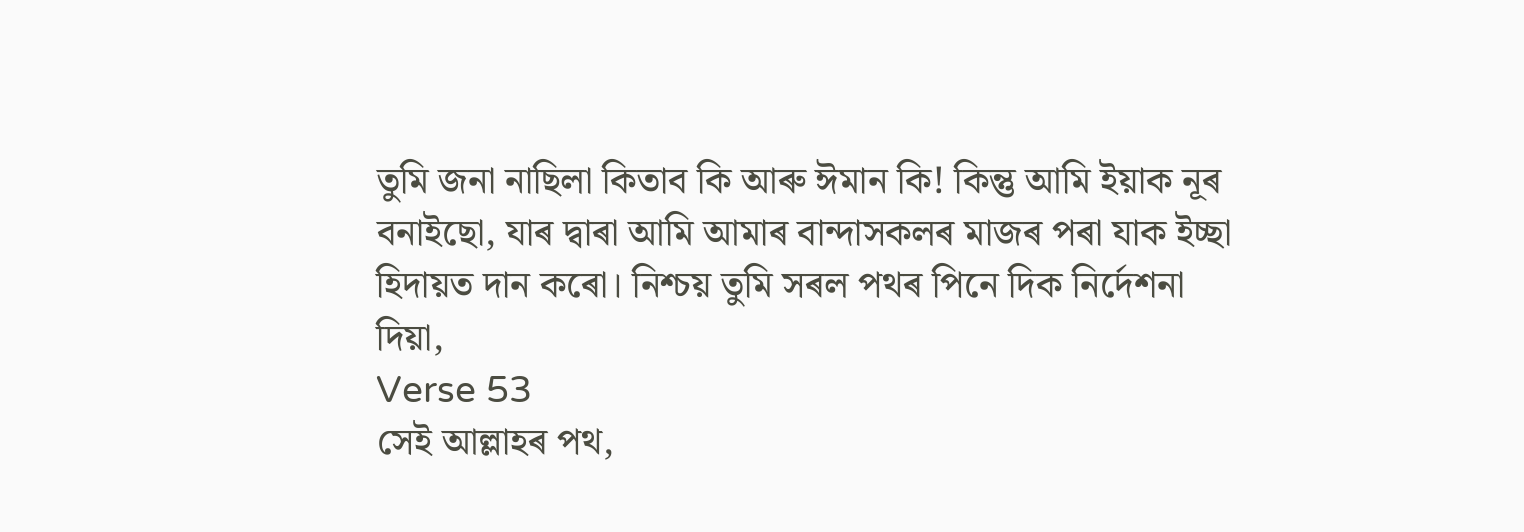তুমি জনা নাছিলা কিতাব কি আৰু ঈমান কি! কিন্তু আমি ইয়াক নূৰ বনাইছো, যাৰ দ্বাৰা আমি আমাৰ বান্দাসকলৰ মাজৰ পৰা যাক ইচ্ছা হিদায়ত দান কৰো। নিশ্চয় তুমি সৰল পথৰ পিনে দিক নিৰ্দেশনা দিয়া,
Verse 53
সেই আল্লাহৰ পথ,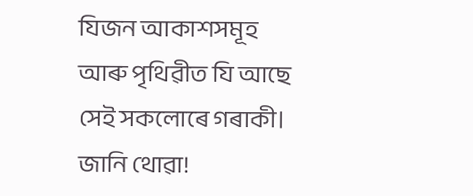যিজন আকাশসমূহ আৰু পৃথিৱীত যি আছে সেই সকলোৰে গৰাকী। জানি থোৱা!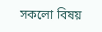সকলো বিষয়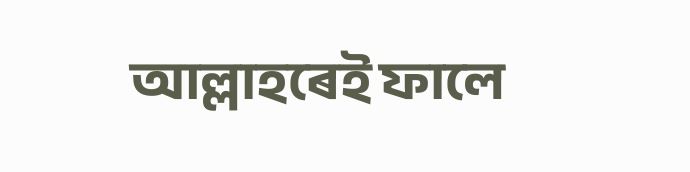আল্লাহৰেই ফালে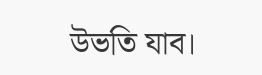উভতি যাব।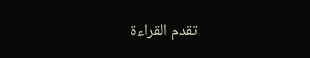تقدم القراءة